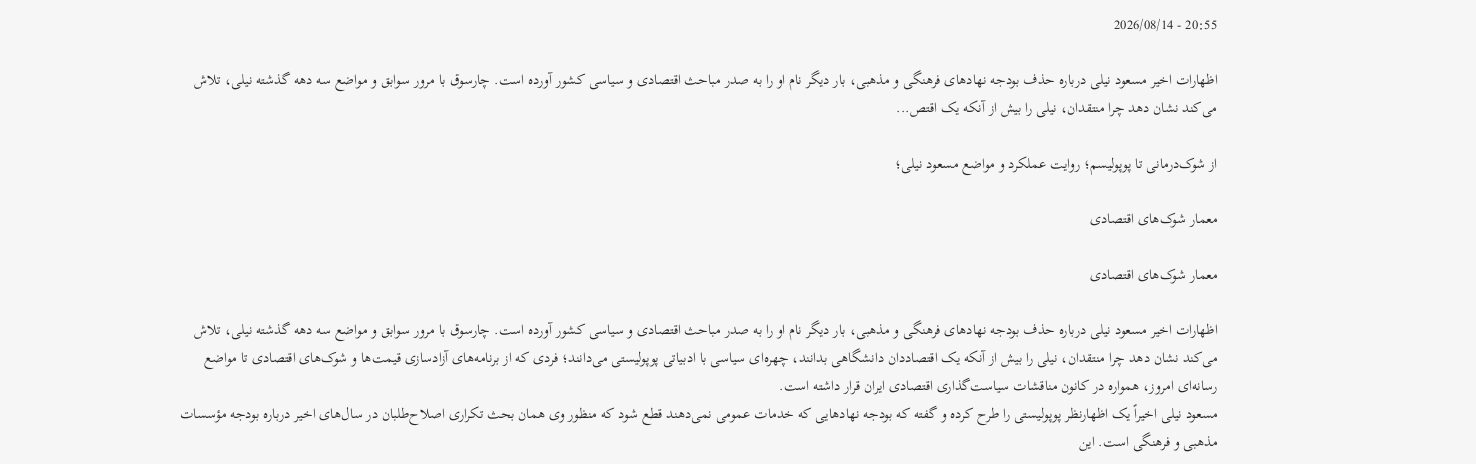20:55 - 2026/08/14

اظهارات اخیر مسعود نیلی درباره حذف بودجه نهادهای فرهنگی و مذهبی، بار دیگر نام او را به صدر مباحث اقتصادی و سیاسی کشور آورده است. چارسوق با مرور سوابق و مواضع سه دهه گذشته نیلی، تلاش می‌کند نشان دهد چرا منتقدان، نیلی را بیش از آنکه یک اقتص...

از شوک‌درمانی تا پوپولیسم؛ روایت عملکرد و مواضع مسعود نیلی؛

معمار شوک‌های اقتصادی

معمار شوک‌های اقتصادی

اظهارات اخیر مسعود نیلی درباره حذف بودجه نهادهای فرهنگی و مذهبی، بار دیگر نام او را به صدر مباحث اقتصادی و سیاسی کشور آورده است. چارسوق با مرور سوابق و مواضع سه دهه گذشته نیلی، تلاش می‌کند نشان دهد چرا منتقدان، نیلی را بیش از آنکه یک اقتصاددان دانشگاهی بدانند، چهره‌ای سیاسی با ادبیاتی پوپولیستی می‌دانند؛ فردی که از برنامه‌های آزادسازی قیمت‌ها و شوک‌های اقتصادی تا مواضع رسانه‌ای امروز، همواره در کانون مناقشات سیاست‌گذاری اقتصادی ایران قرار داشته است.
مسعود نیلی اخیراً یک اظهارنظر پوپولیستی را طرح کرده و گفته که بودجه نهادهایی که خدمات عمومی نمی‌دهند قطع شود که منظور وی همان بحث تکراری اصلاح‌طلبان در سال‌های اخیر درباره بودجه مؤسسات مذهبی و فرهنگی است. این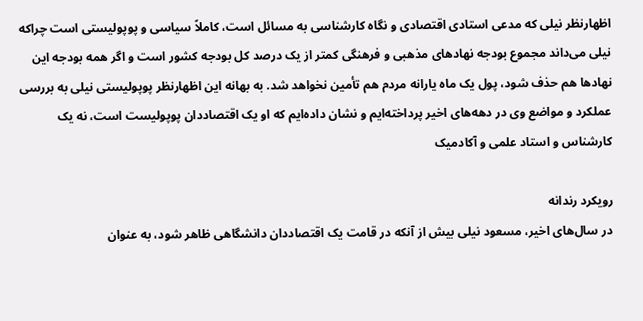اظهارنظر نیلی که مدعی استادی اقتصادی و نگاه کارشناسی به مسائل است، کاملاً سیاسی و پوپولیستی است چراکه نیلی می‌داند مجموع بودجه نهادهای مذهبی و فرهنگی کمتر از یک درصد کل بودجه کشور است و اگر همه بودجه این نهادها هم حذف شود، پول یک ماه یارانه مردم هم تأمین نخواهد شد. به بهانه این اظهارنظر پوپولیستی نیلی به بررسی عملکرد و مواضع وی در دهه‌های اخیر پرداخته‌ایم و نشان داده‌ایم که او یک اقتصاددان پوپولیست است، نه یک کارشناس و استاد علمی و آکادمیک

رویکرد رندانه
در سال‌های اخیر، مسعود نیلی بیش از آنکه در قامت یک اقتصاددان دانشگاهی ظاهر شود، به عنوان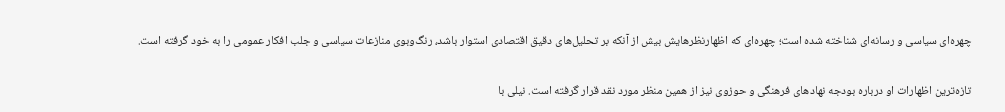چهره‌ای سیاسی و رسانه‌ای شناخته شده است؛ چهره‌ای که اظهارنظرهایش بیش از آنکه بر تحلیل‌های دقیق اقتصادی استوار باشد، رنگ‌وبوی منازعات سیاسی و جلب افکار عمومی را به خود گرفته است.

تازه‌ترین اظهارات او درباره بودجه نهادهای فرهنگی و حوزوی نیز از همین منظر مورد نقد قرار گرفته است. نیلی با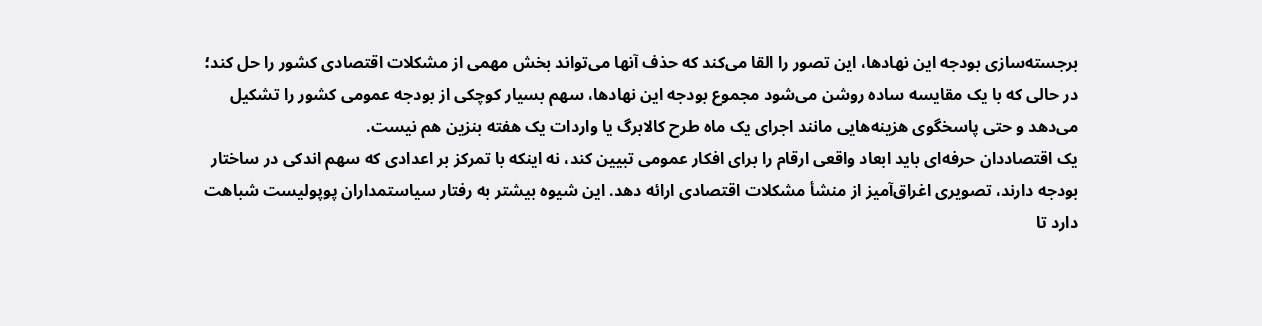برجسته‌سازی بودجه این نهادها، این تصور را القا می‌کند که حذف آنها می‌تواند بخش مهمی از مشکلات اقتصادی کشور را حل کند؛ در حالی که با یک مقایسه ساده روشن می‌شود مجموع بودجه این نهادها، سهم بسیار کوچکی از بودجه عمومی کشور را تشکیل می‌دهد و حتی پاسخگوی هزینه‌هایی مانند اجرای یک ماه طرح کالابرگ یا واردات یک هفته بنزین هم نیست.
یک اقتصاددان حرفه‌ای باید ابعاد واقعی ارقام را برای افکار عمومی تبیین کند، نه اینکه با تمرکز بر اعدادی که سهم اندکی در ساختار بودجه دارند، تصویری اغراق‌آمیز از منشأ مشکلات اقتصادی ارائه دهد. این شیوه بیشتر به رفتار سیاستمداران پوپولیست شباهت دارد تا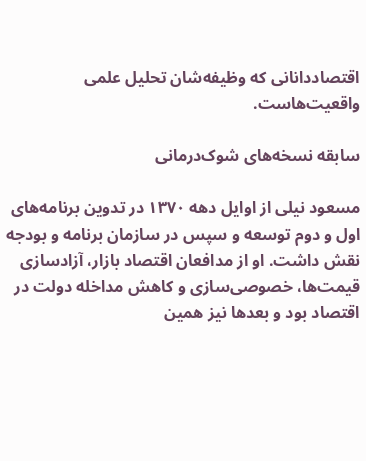اقتصاددانانی که وظیفه‌شان تحلیل علمی واقعیت‌هاست.

سابقه نسخه‌های شوک‌درمانی

مسعود نیلی از اوایل دهه ۱۳۷۰ در تدوین برنامه‌های اول و دوم توسعه و سپس در سازمان برنامه و بودجه نقش داشت. او از مدافعان اقتصاد بازار، آزادسازی قیمت‌ها، خصوصی‌سازی و کاهش مداخله دولت در اقتصاد بود و بعدها نیز همین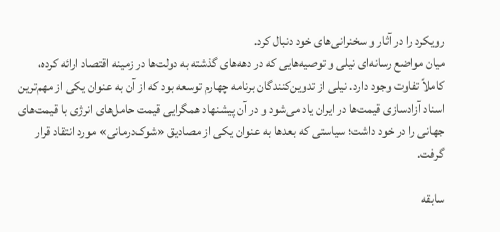رویکرد را در آثار و سخنرانی‌های خود دنبال کرد.
میان مواضع رسانه‌ای نیلی و توصیه‌هایی که در دهه‌های گذشته به دولت‌ها در زمینه اقتصاد ارائه کرده، کاملاً تفاوت وجود دارد. نیلی از تدوین‌کنندگان برنامه چهارم توسعه بود که از آن به عنوان یکی از مهم‌ترین اسناد آزادسازی قیمت‌ها در ایران یاد می‌شود و در آن پیشنهاد همگرایی قیمت حامل‌های انرژی با قیمت‌های جهانی را در خود داشت؛ سیاستی که بعدها به عنوان یکی از مصادیق «شوک‌درمانی» مورد انتقاد قرار گرفت.

سابقه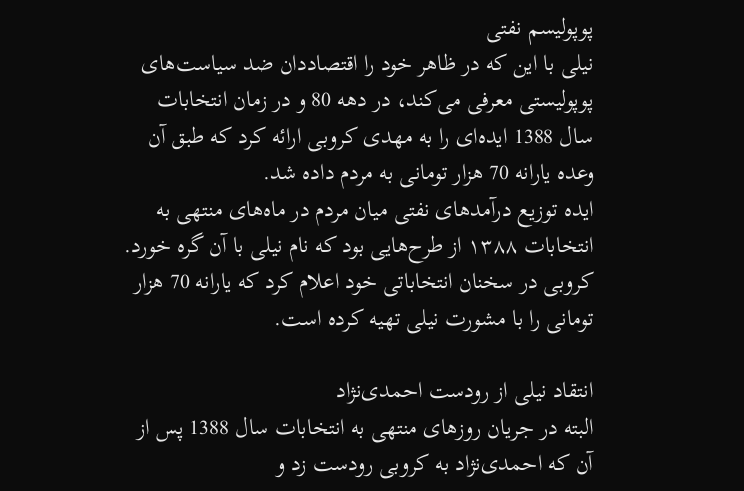پوپولیسم نفتی
نیلی با این که در ظاهر خود را اقتصاددان ضد سیاست‌های پوپولیستی معرفی می‌کند، در دهه 80 و در زمان انتخابات سال 1388 ایده‌ای را به مهدی کروبی ارائه کرد که طبق آن وعده یارانه 70 هزار تومانی به مردم داده شد.
ایده توزیع درآمدهای نفتی میان مردم در ماه‌های منتهی به انتخابات ۱۳۸۸ از طرح‌هایی بود که نام نیلی با آن گره خورد. کروبی در سخنان انتخاباتی خود اعلام کرد که یارانه 70 هزار تومانی را با مشورت نیلی تهیه کرده است.

انتقاد نیلی از رودست احمدی‌نژاد
البته در جریان روزهای منتهی به انتخابات سال 1388 پس از آن که احمدی‌نژاد به کروبی رودست زد و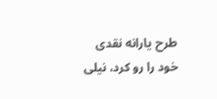طرح یارانه نقدی خود را رو کرد، نیلی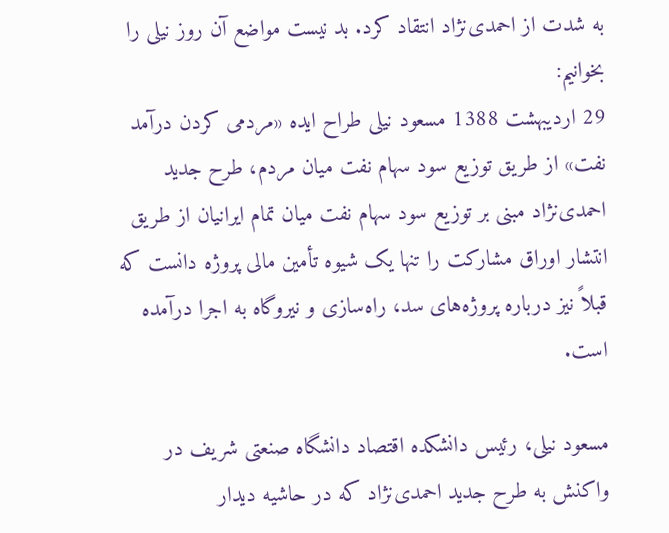به شدت از احمدی‌نژاد انتقاد کرد. بد نیست مواضع آن روز نیلی را بخوانیم:
29 اردیبهشت 1388 مسعود نیلی طراح ایده «مردمی کردن درآمد نفت» از طریق توزیع سود سهام نفت میان مردم، طرح جدید احمدی‌نژاد مبنی بر توزیع سود سهام نفت میان تمام ایرانیان از طریق انتشار اوراق مشارکت را تنها یک شیوه تأمین مالی پروژه دانست که قبلاً نیز درباره پروژه‌های سد، راه‌سازی و نیروگاه به اجرا درآمده است.

مسعود نیلی، رئیس دانشکده اقتصاد دانشگاه صنعتی شریف در واکنش به طرح جدید احمدی‌نژاد که در حاشیه دیدار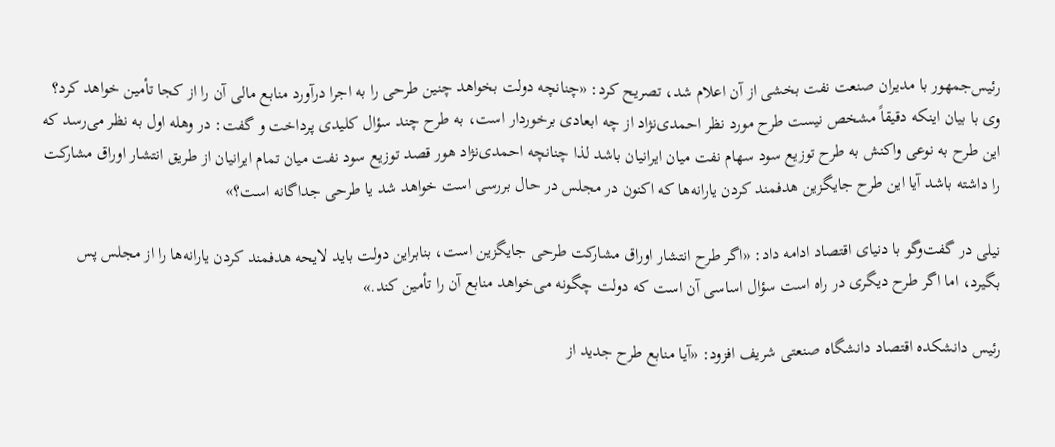رئیس‌جمهور با مدیران صنعت نفت بخشی از آن اعلام شد، تصریح کرد: «چنانچه دولت بخواهد چنین طرحی را به اجرا درآورد منابع مالی آن را از کجا تأمین خواهد کرد؟ وی با بیان اینکه دقیقاً مشخص نیست طرح مورد نظر احمدی‌نژاد از چه ابعادی برخوردار است، به طرح چند سؤال کلیدی پرداخت و گفت: در وهله اول به نظر می‌رسد که این طرح به نوعی واکنش به طرح توزیع سود سهام نفت میان ایرانیان باشد لذا چنانچه احمدی‌نژاد هور قصد توزیع سود نفت میان تمام ایرانیان از طریق انتشار اوراق مشارکت را داشته باشد آیا این طرح جایگزین هدفمند کردن یارانه‌ها که اکنون در مجلس در حال بررسی است خواهد شد یا طرحی جداگانه است؟»

نیلی در گفت‌وگو با دنیای اقتصاد ادامه داد: «اگر طرح انتشار اوراق مشارکت طرحی جایگزین است، بنابراین دولت باید لایحه هدفمند کردن یارانه‌ها را از مجلس پس بگیرد، اما اگر طرح دیگری در راه است سؤال اساسی آن است که دولت چگونه می‌خواهد منابع آن را تأمین کند.»

رئیس دانشکده اقتصاد دانشگاه صنعتی شریف افزود: «آیا منابع طرح جدید از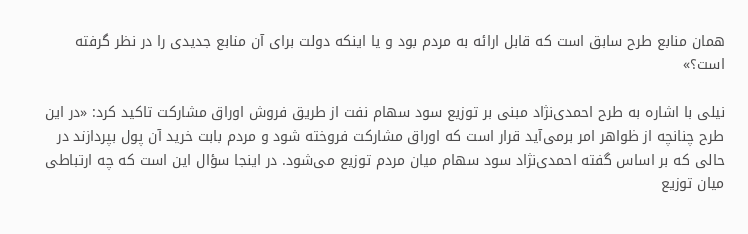همان منابع طرح سابق است که قابل ارائه به مردم بود و یا اینکه دولت برای آن منابع جدیدی را در نظر گرفته است؟»

نیلی با اشاره به طرح احمدی‌نژاد مبنی بر توزیع سود سهام نفت از طریق فروش اوراق مشارکت تاکید کرد: «در این طرح چنانچه از ظواهر امر برمی‌آید قرار است که اوراق مشارکت فروخته شود و مردم بابت خرید آن پول بپردازند در حالی که بر اساس گفته احمدی‌نژاد سود سهام میان مردم توزیع می‌شود. در اینجا سؤال این است که چه ارتباطی میان توزیع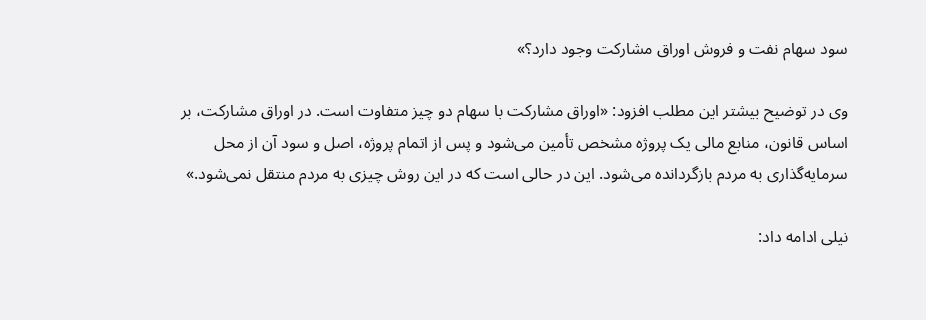سود سهام نفت و فروش اوراق مشارکت وجود دارد؟»

وی در توضیح بیشتر این مطلب افزود: «اوراق مشارکت با سهام دو چیز متفاوت است. در اوراق مشارکت، بر اساس قانون، منابع مالی یک پروژه مشخص تأمین می‌شود و پس از اتمام پروژه، اصل و سود آن از محل سرمایه‌گذاری به مردم بازگردانده می‌شود. این در حالی است که در این روش چیزی به مردم منتقل نمی‌شود.»

نیلی ادامه داد: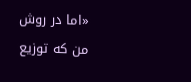«اما در روش من که توزیع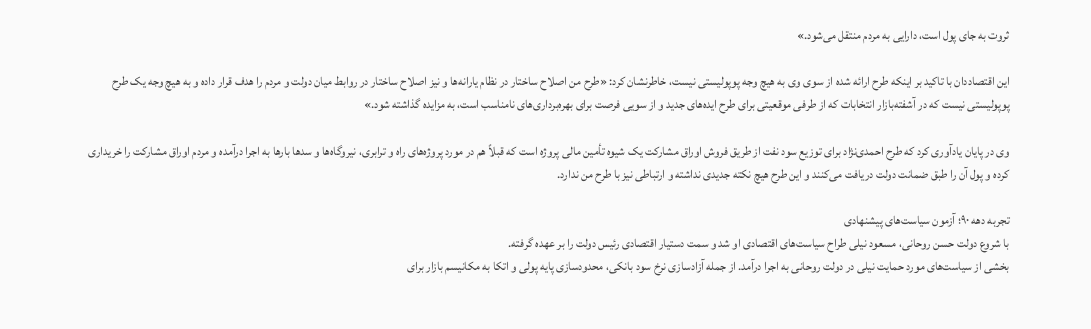ثروت به جای پول است، دارایی به مردم منتقل می‌شود.»

این اقتصاددان با تاکید بر اینکه طرح ارائه شده از سوی وی به هیچ وجه پوپولیستی نیست، خاطرنشان کرد: «طرح من اصلاح ساختار در نظام یارانه‌ها و نیز اصلاح ساختار در روابط میان دولت و مردم را هدف قرار داده و به هیچ وجه یک طرح پوپولیستی نیست که در آشفته‌بازار انتخابات که از طرفی موقعیتی برای طرح ایده‌های جدید و از سویی فرصت برای بهره‌برداری‌های نامناسب است، به مزایده گذاشته شود.»

وی در پایان یادآوری کرد که طرح احمدی‌نژاد برای توزیع سود نفت از طریق فروش اوراق مشارکت یک شیوه تأمین مالی پروژه است که قبلاً هم در مورد پروژه‌های راه و ترابری، نیروگاه‌ها و سدها بارها به اجرا درآمده و مردم اوراق مشارکت را خریداری کرده و پول آن را طبق ضمانت دولت دریافت می‌کنند و این طرح هیچ نکته جدیدی نداشته و ارتباطی نیز با طرح من ندارد.

تجربه دهه ۹۰؛ آزمون سیاست‌های پیشنهادی
با شروع دولت حسن روحانی، مسعود نیلی طراح سیاست‌های اقتصادی او شد و سمت دستیار اقتصادی رئیس دولت را بر عهده گرفته.
بخشی از سیاست‌های مورد حمایت نیلی در دولت روحانی به اجرا درآمد. از جمله آزادسازی نرخ سود بانکی، محدودسازی پایه پولی و اتکا به مکانیسم بازار برای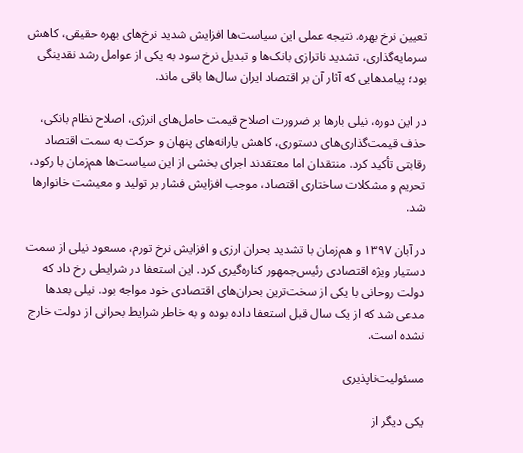تعیین نرخ بهره. نتیجه عملی این سیاست‌ها افزایش شدید نرخ‌های بهره حقیقی، کاهش سرمایه‌گذاری، تشدید ناترازی بانک‌ها و تبدیل نرخ سود به یکی از عوامل رشد نقدینگی بود؛ پیامدهایی که آثار آن بر اقتصاد ایران سال‌ها باقی ماند.

در این دوره، نیلی بارها بر ضرورت اصلاح قیمت حامل‌های انرژی، اصلاح نظام بانکی، حذف قیمت‌گذاری‌های دستوری، کاهش یارانه‌های پنهان و حرکت به سمت اقتصاد رقابتی تأکید کرد. منتقدان اما معتقدند اجرای بخشی از این سیاست‌ها هم‌زمان با رکود، تحریم و مشکلات ساختاری اقتصاد، موجب افزایش فشار بر تولید و معیشت خانوارها شد.

در آبان ۱۳۹۷ و هم‌زمان با تشدید بحران ارزی و افزایش نرخ تورم، مسعود نیلی از سمت دستیار ویژه اقتصادی رئیس‌جمهور کناره‌گیری کرد. این استعفا در شرایطی رخ داد که دولت روحانی با یکی از سخت‌ترین بحران‌های اقتصادی خود مواجه بود. نیلی بعدها مدعی شد که از یک سال قبل استعفا داده بوده و به خاطر شرایط بحرانی از دولت خارج نشده است.

مسئولیت‌ناپذیری

یکی دیگر از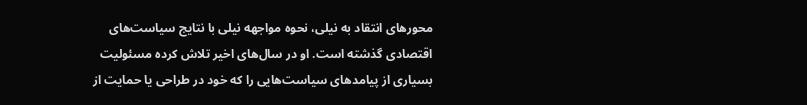محورهای انتقاد به نیلی، نحوه مواجهه نیلی با نتایج سیاست‌های اقتصادی گذشته است. او در سال‌های اخیر تلاش کرده مسئولیت بسیاری از پیامدهای سیاست‌هایی را که خود در طراحی یا حمایت از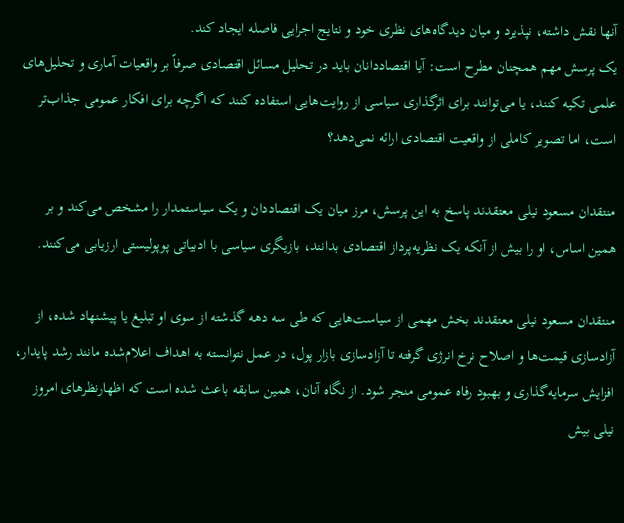آنها نقش داشته، نپذیرد و میان دیدگاه‌های نظری خود و نتایج اجرایی فاصله ایجاد کند.
یک پرسش مهم همچنان مطرح است: آیا اقتصاددانان باید در تحلیل مسائل اقتصادی صرفاً بر واقعیات آماری و تحلیل‌های علمی تکیه کنند، یا می‌توانند برای اثرگذاری سیاسی از روایت‌هایی استفاده کنند که اگرچه برای افکار عمومی جذاب‌تر است، اما تصویر کاملی از واقعیت اقتصادی ارائه نمی‌دهد؟

منتقدان مسعود نیلی معتقدند پاسخ به این پرسش، مرز میان یک اقتصاددان و یک سیاستمدار را مشخص می‌کند و بر همین اساس، او را بیش از آنکه یک نظریه‌پرداز اقتصادی بدانند، بازیگری سیاسی با ادبیاتی پوپولیستی ارزیابی می‌کنند.

منتقدان مسعود نیلی معتقدند بخش مهمی از سیاست‌هایی که طی سه دهه گذشته از سوی او تبلیغ یا پیشنهاد شده، از آزادسازی قیمت‌ها و اصلاح نرخ انرژی گرفته تا آزادسازی بازار پول، در عمل نتوانسته به اهداف اعلام‌شده مانند رشد پایدار، افزایش سرمایه‌گذاری و بهبود رفاه عمومی منجر شود. از نگاه آنان، همین سابقه باعث شده است که اظهارنظرهای امروز نیلی بیش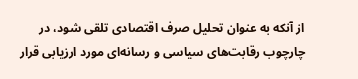از آنکه به عنوان تحلیل صرف اقتصادی تلقی شود، در چارچوب رقابت‌های سیاسی و رسانه‌ای مورد ارزیابی قرار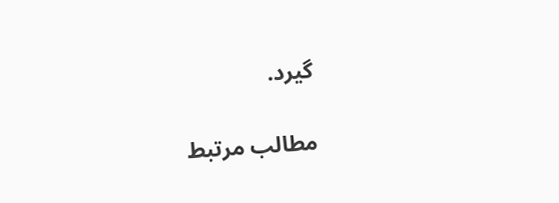گیرد.

مطالب مرتبط